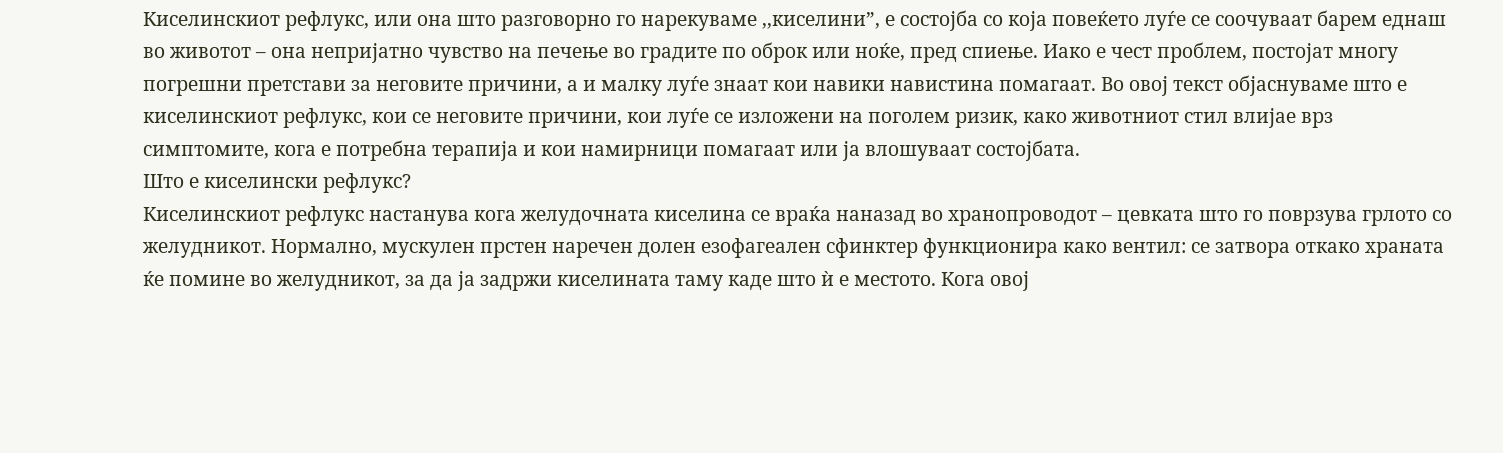Киселинскиот рефлукс, или она што разговорно го нарекуваме ,,киселини”, е состојба со која повеќето луѓе се соочуваат барем еднаш во животот – она непријатно чувство на печење во градите по оброк или ноќе, пред спиење. Иако е чест проблем, постојат многу погрешни претстави за неговите причини, а и малку луѓе знаат кои навики навистина помагаат. Во овој текст објаснуваме што е киселинскиот рефлукс, кои се неговите причини, кои луѓе се изложени на поголем ризик, како животниот стил влијае врз симптомите, кога е потребна терапија и кои намирници помагаат или ја влошуваат состојбата.
Што е киселински рефлукс?
Киселинскиот рефлукс настанува кога желудочната киселина се враќа наназад во хранопроводот – цевката што го поврзува грлото со желудникот. Нормално, мускулен прстен наречен долен езофагеален сфинктер функционира како вентил: се затвора откако храната ќе помине во желудникот, за да ја задржи киселината таму каде што ѝ е местото. Кога овој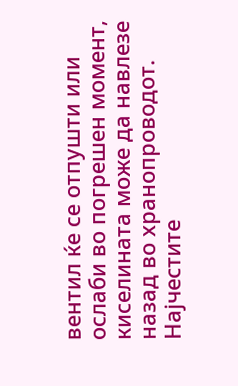вентил ќе се отпушти или ослаби во погрешен момент, киселината може да навлезе назад во хранопроводот.
Најчестите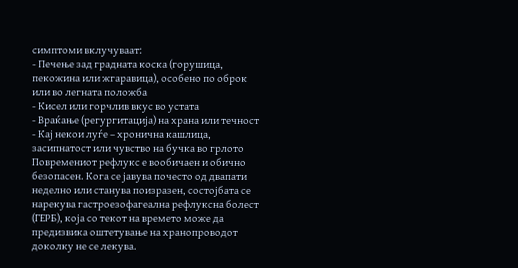симптоми вклучуваат:
- Печење зад градната коска (горушица, пекожина или жгаравица), особено по оброк или во легната положба
- Кисел или горчлив вкус во устата
- Враќање (регургитација) на храна или течност
- Кај некои луѓе – хронична кашлица, засипнатост или чувство на бучка во грлото
Повремениот рефлукс е вообичаен и обично безопасен. Кога се јавува почесто од двапати неделно или станува поизразен, состојбата се нарекува гастроезофагеална рефлуксна болест (ГЕРБ), која со текот на времето може да предизвика оштетување на хранопроводот доколку не се лекува.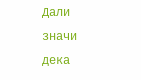Дали значи дека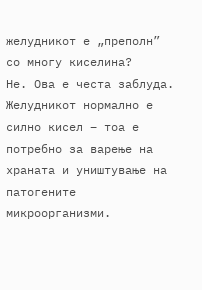желудникот е „преполн” со многу киселина?
Не. Ова е честа заблуда. Желудникот нормално е силно кисел – тоа е потребно за варење на храната и уништување на патогените микроорганизми.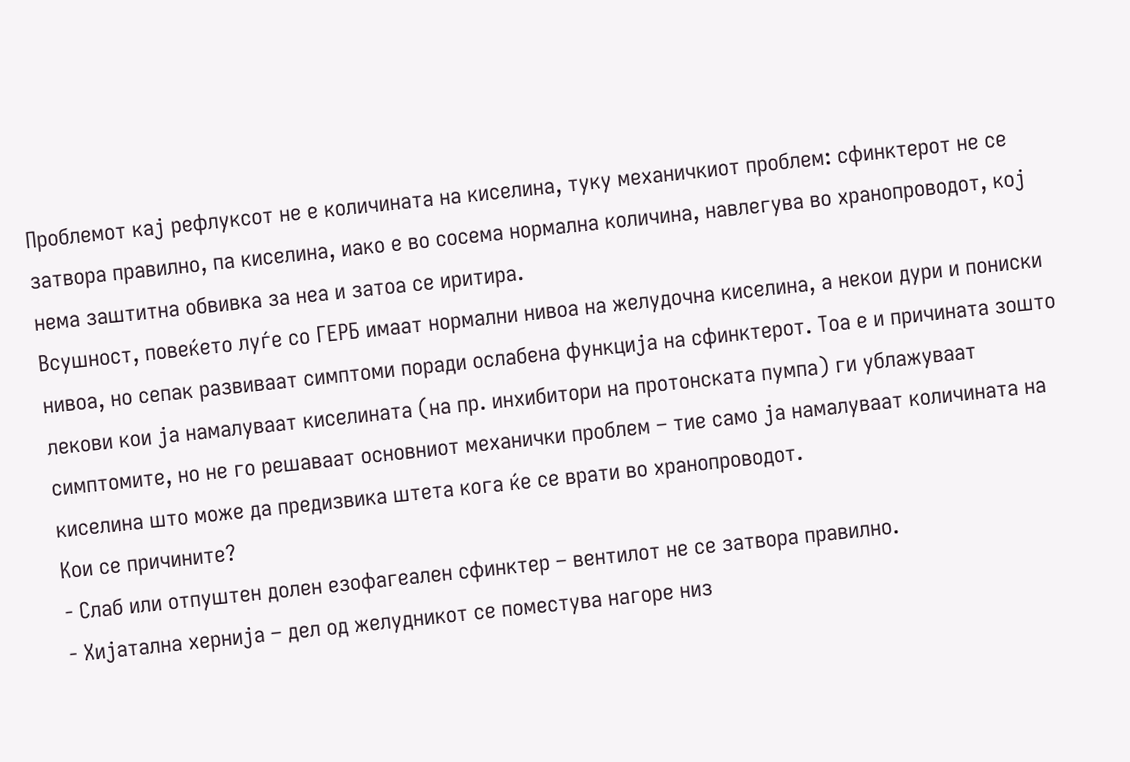Проблемот кај рефлуксот не е количината на киселина, туку механичкиот проблем: сфинктерот не се затвора правилно, па киселина, иако е во сосема нормална количина, навлегува во хранопроводот, кој нема заштитна обвивка за неа и затоа се иритира.
Всушност, повеќето луѓе со ГЕРБ имаат нормални нивоа на желудочна киселина, а некои дури и пониски нивоа, но сепак развиваат симптоми поради ослабена функција на сфинктерот. Тоа е и причината зошто лекови кои ја намалуваат киселината (на пр. инхибитори на протонската пумпа) ги ублажуваат симптомите, но не го решаваат основниот механички проблем – тие само ја намалуваат количината на киселина што може да предизвика штета кога ќе се врати во хранопроводот.
Кои се причините?
- Слаб или отпуштен долен езофагеален сфинктер – вентилот не се затвора правилно.
- Хијатална хернија – дел од желудникот се поместува нагоре низ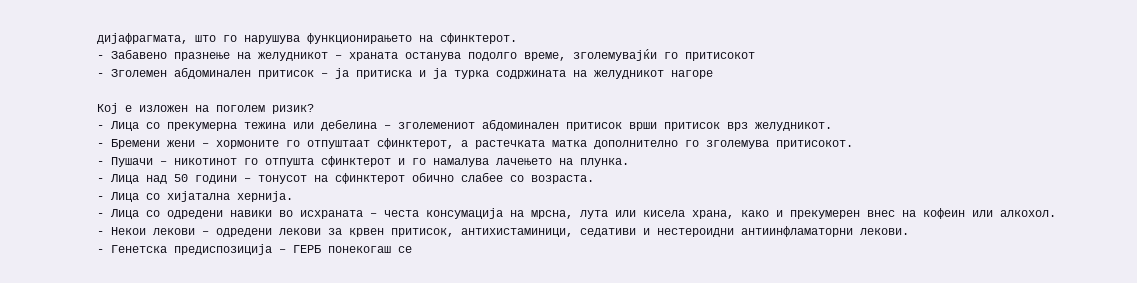дијафрагмата, што го нарушува функционирањето на сфинктерот.
- Забавено празнење на желудникот – храната останува подолго време, зголемувајќи го притисокот
- Зголемен абдоминален притисок – ја притиска и ја турка содржината на желудникот нагоре

Кој е изложен на поголем ризик?
- Лица со прекумерна тежина или дебелина – зголемениот абдоминален притисок врши притисок врз желудникот.
- Бремени жени – хормоните го отпуштаат сфинктерот, а растечката матка дополнително го зголемува притисокот.
- Пушачи – никотинот го отпушта сфинктерот и го намалува лачењето на плунка.
- Лица над 50 години – тонусот на сфинктерот обично слабее со возраста.
- Лица со хијатална хернија.
- Лица со одредени навики во исхраната – честа консумација на мрсна, лута или кисела храна, како и прекумерен внес на кофеин или алкохол.
- Некои лекови – одредени лекови за крвен притисок, антихистаминици, седативи и нестероидни антиинфламаторни лекови.
- Генетска предиспозиција – ГЕРБ понекогаш се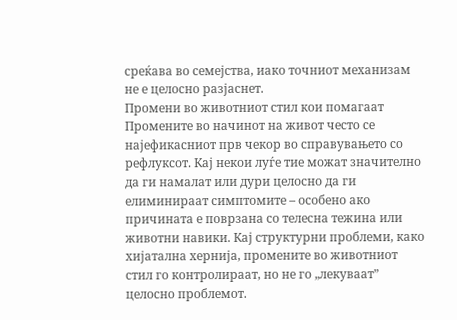среќава во семејства, иако точниот механизам не е целосно разјаснет.
Промени во животниот стил кои помагаат
Промените во начинот на живот често се најефикасниот прв чекор во справувањето со рефлуксот. Кај некои луѓе тие можат значително да ги намалат или дури целосно да ги елиминираат симптомите – особено ако причината е поврзана со телесна тежина или животни навики. Кај структурни проблеми, како хијатална хернија, промените во животниот стил го контролираат, но не го „лекуваат” целосно проблемот.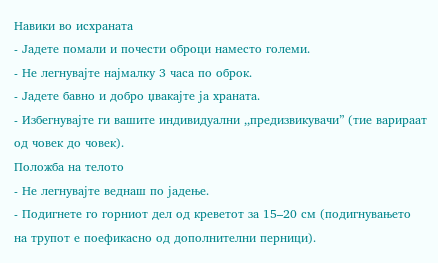Навики во исхраната
- Јадете помали и почести оброци наместо големи.
- Не легнувајте најмалку 3 часа по оброк.
- Јадете бавно и добро џвакајте ја храната.
- Избегнувајте ги вашите индивидуални ,,предизвикувачи” (тие варираат од човек до човек).
Положба на телото
- Не легнувајте веднаш по јадење.
- Подигнете го горниот дел од креветот за 15–20 см (подигнувањето на трупот е поефикасно од дополнителни перници).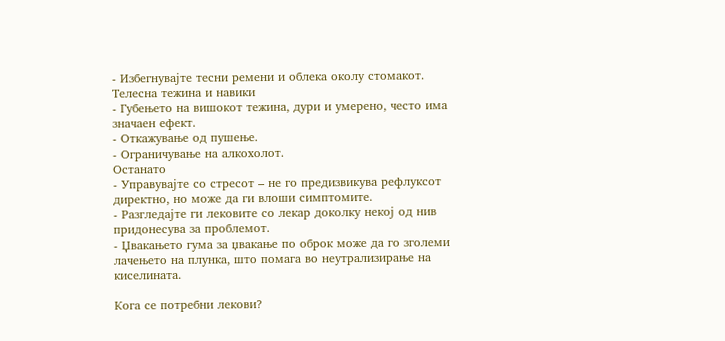- Избегнувајте тесни ремени и облека околу стомакот.
Телесна тежина и навики
- Губењето на вишокот тежина, дури и умерено, често има значаен ефект.
- Откажување од пушење.
- Ограничување на алкохолот.
Останато
- Управувајте со стресот – не го предизвикува рефлуксот директно, но може да ги влоши симптомите.
- Разгледајте ги лековите со лекар доколку некој од нив придонесува за проблемот.
- Џвакањето гума за џвакање по оброк може да го зголеми лачењето на плунка, што помага во неутрализирање на киселината.

Кога се потребни лекови?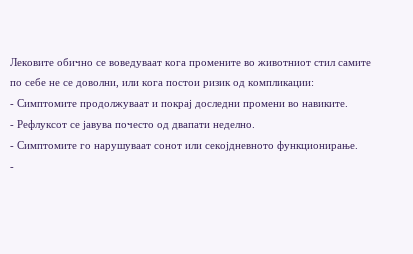Лековите обично се воведуваат кога промените во животниот стил самите по себе не се доволни, или кога постои ризик од компликации:
- Симптомите продолжуваат и покрај доследни промени во навиките.
- Рефлуксот се јавува почесто од двапати неделно.
- Симптомите го нарушуваат сонот или секојдневното функционирање.
-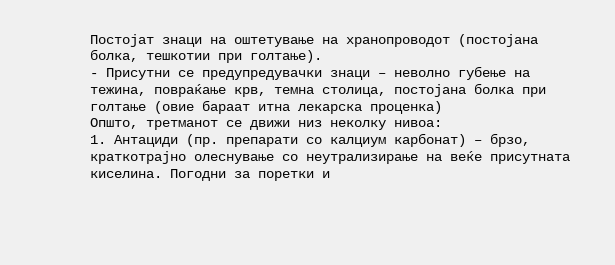Постојат знаци на оштетување на хранопроводот (постојана болка, тешкотии при голтање).
- Присутни се предупредувачки знаци – неволно губење на тежина, повраќање крв, темна столица, постојана болка при голтање (овие бараат итна лекарска проценка)
Општо, третманот се движи низ неколку нивоа:
1. Антациди (пр. препарати со калциум карбонат) – брзо, краткотрајно олеснување со неутрализирање на веќе присутната киселина. Погодни за поретки и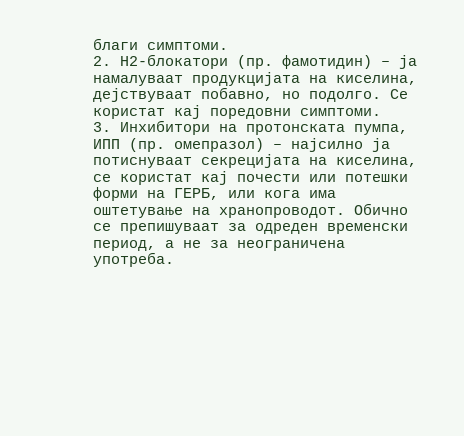благи симптоми.
2. Н2-блокатори (пр. фамотидин) – ја намалуваат продукцијата на киселина, дејствуваат побавно, но подолго. Се користат кај поредовни симптоми.
3. Инхибитори на протонската пумпа, ИПП (пр. омепразол) – најсилно ја потиснуваат секрецијата на киселина, се користат кај почести или потешки форми на ГЕРБ, или кога има оштетување на хранопроводот. Обично се препишуваат за одреден временски период, а не за неограничена употреба.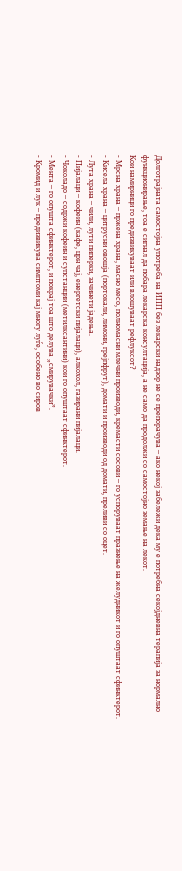Долготрајната самостојна употреба на ИПП без лекарски надзор не се препорачува – ако некој забележи дека му е потребна секојдневна терапија за нормално функционирање, тоа е сигнал да побара лекарска консултација, а не само да продолжи со самостојно земање на лекот.
Кои намирници го предизвикуваат или влошуваат рефлуксот?
- Мрсна храна – пржена храна, масно месо, полномасни млечни производи, кремасти сосови – го успоруваат празнење на желудникот и го опуштаат сфинктерот.
- Кисела храна – цитрусни овошја (портокали, лимони, грејпфрут), домати и производи од домати, преливи со оцет.
- Лута храна – чили, лути пиперки, зачинети јадења.
- Пијалаци – кофеин (кафе, црн чај, енергетски пијалаци), алкохол, газирани пијалаци.
- Чоколадо – содржи кофеин и супстанции (метилксантини) кои го опуштаат сфинктерот.
- Мента – го опушта сфинктерот, и покрај тоа што делува „смирувачки”.
- Кромид и лук – предизвикува симптоми кај многу луѓе, особено во сиров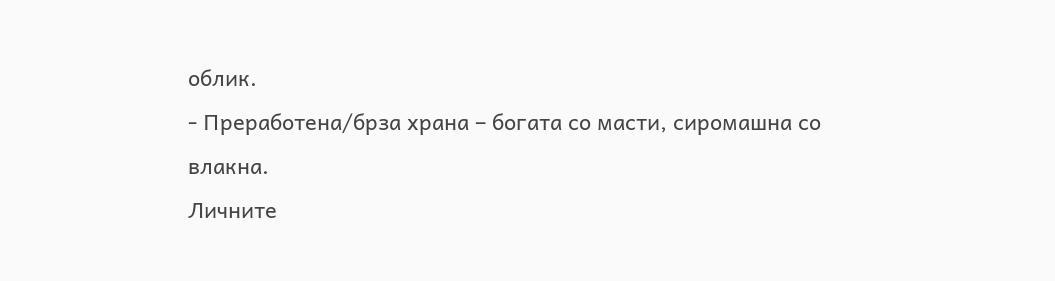облик.
- Преработена/брза храна – богата со масти, сиромашна со влакна.
Личните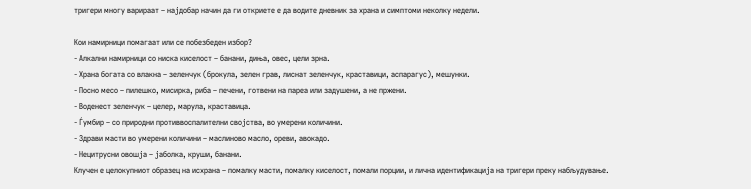тригери многу варираат – најдобар начин да ги откриете е да водите дневник за храна и симптоми неколку недели.

Кои намирници помагаат или се побезбеден избор?
- Алкални намирници со ниска киселост – банани, диња, овес, цели зрна.
- Храна богата со влакна – зеленчук (брокула, зелен грав, лиснат зеленчук, краставици, аспарагус), мешунки.
- Посно месо – пилешко, мисирка, риба – печени, готвени на пареа или задушени, а не пржени.
- Воденест зеленчук – целер, марула, краставица.
- Ѓумбир – со природни противвоспалителни својства, во умерени количини.
- Здрави масти во умерени количини – маслиново масло, ореви, авокадо.
- Нецитрусни овошја – јаболка, круши, банани.
Клучен е целокупниот образец на исхрана – помалку масти, помалку киселост, помали порции, и лична идентификација на тригери преку набљудување.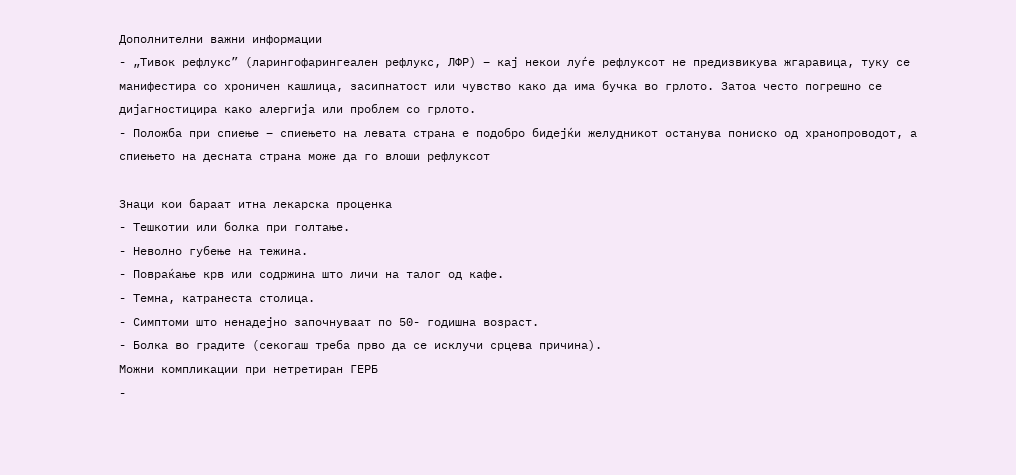Дополнителни важни информации
- „Тивок рефлукс” (ларингофарингеален рефлукс, ЛФР) – кај некои луѓе рефлуксот не предизвикува жгаравица, туку се манифестира со хроничен кашлица, засипнатост или чувство како да има бучка во грлото. Затоа често погрешно се дијагностицира како алергија или проблем со грлото.
- Положба при спиење – спиењето на левата страна е подобро бидејќи желудникот останува пониско од хранопроводот, а спиењето на десната страна може да го влоши рефлуксот

Знаци кои бараат итна лекарска проценка
- Тешкотии или болка при голтање.
- Неволно губење на тежина.
- Повраќање крв или содржина што личи на талог од кафе.
- Темна, катранеста столица.
- Симптоми што ненадејно започнуваат по 50- годишна возраст.
- Болка во градите (секогаш треба прво да се исклучи срцева причина).
Можни компликации при нетретиран ГЕРБ
-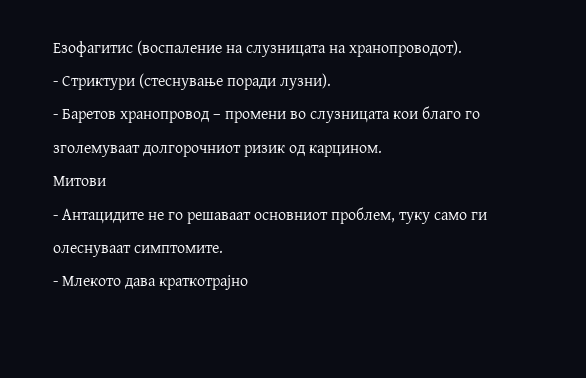Езофагитис (воспаление на слузницата на хранопроводот).
- Стриктури (стеснување поради лузни).
- Баретов хранопровод – промени во слузницата кои благо го зголемуваат долгорочниот ризик од карцином.
Митови
- Антацидите не го решаваат основниот проблем, туку само ги олеснуваат симптомите.
- Млекото дава краткотрајно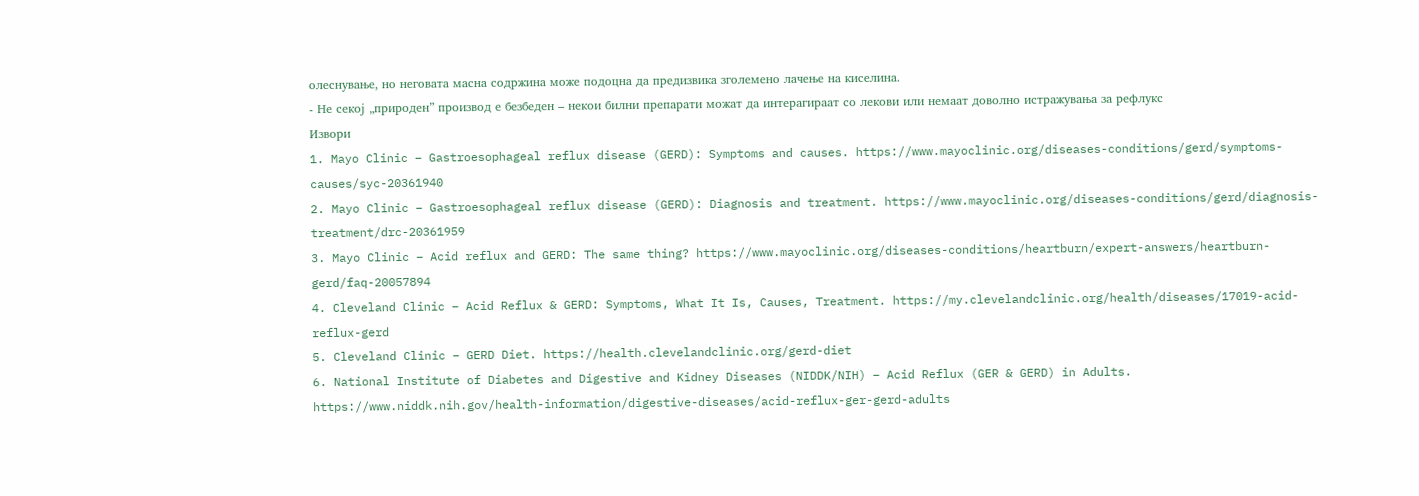олеснување, но неговата масна содржина може подоцна да предизвика зголемено лачење на киселина.
- Не секој „природен” производ е безбеден – некои билни препарати можат да интерагираат со лекови или немаат доволно истражувања за рефлукс
Извори
1. Mayo Clinic – Gastroesophageal reflux disease (GERD): Symptoms and causes. https://www.mayoclinic.org/diseases-conditions/gerd/symptoms-causes/syc-20361940
2. Mayo Clinic – Gastroesophageal reflux disease (GERD): Diagnosis and treatment. https://www.mayoclinic.org/diseases-conditions/gerd/diagnosis-treatment/drc-20361959
3. Mayo Clinic – Acid reflux and GERD: The same thing? https://www.mayoclinic.org/diseases-conditions/heartburn/expert-answers/heartburn-gerd/faq-20057894
4. Cleveland Clinic – Acid Reflux & GERD: Symptoms, What It Is, Causes, Treatment. https://my.clevelandclinic.org/health/diseases/17019-acid-reflux-gerd
5. Cleveland Clinic – GERD Diet. https://health.clevelandclinic.org/gerd-diet
6. National Institute of Diabetes and Digestive and Kidney Diseases (NIDDK/NIH) – Acid Reflux (GER & GERD) in Adults. https://www.niddk.nih.gov/health-information/digestive-diseases/acid-reflux-ger-gerd-adults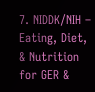7. NIDDK/NIH – Eating, Diet, & Nutrition for GER &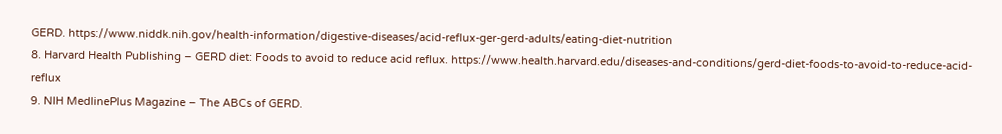GERD. https://www.niddk.nih.gov/health-information/digestive-diseases/acid-reflux-ger-gerd-adults/eating-diet-nutrition
8. Harvard Health Publishing – GERD diet: Foods to avoid to reduce acid reflux. https://www.health.harvard.edu/diseases-and-conditions/gerd-diet-foods-to-avoid-to-reduce-acid-reflux
9. NIH MedlinePlus Magazine – The ABCs of GERD.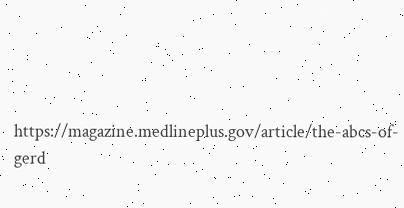https://magazine.medlineplus.gov/article/the-abcs-of-gerd